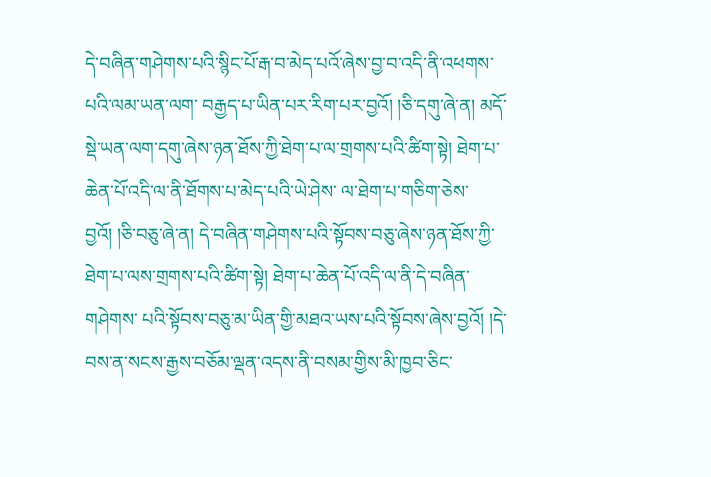དེ་བཞིན་གཤེགས་པའི་སྙིང་པོ་རྒ་བ་མེད་པའོ་ཞེས་བྱ་བ་འདི་ནི་འཕགས་པའི་ལམ་ཡན་ལག་ བརྒྱད་པ་ཡིན་པར་རིག་པར་བྱའོ། །ཅི་དགུ་ཞེ་ན། མདོ་སྡེ་ཡན་ལག་དགུ་ཞེས་ཉན་ཐོས་ཀྱི་ཐེག་པ་ལ་གྲགས་པའི་ཚིག་སྟེ། ཐེག་པ་ཆེན་པོ་འདི་ལ་ནི་ཐོགས་པ་མེད་པའི་ཡེ་ཤེས་ ལ་ཐེག་པ་གཅིག་ཅེས་བྱའོ། །ཅི་བཅུ་ཞེ་ན། དེ་བཞིན་གཤེགས་པའི་སྟོབས་བཅུ་ཞེས་ཉན་ཐོས་ཀྱི་ཐེག་པ་ལས་གྲགས་པའི་ཚིག་སྟེ། ཐེག་པ་ཆེན་པོ་འདི་ལ་ནི་དེ་བཞིན་གཤེགས་ པའི་སྟོབས་བཅུ་མ་ཡིན་གྱི་མཐའ་ཡས་པའི་སྟོབས་ཞེས་བྱའོ། །དེ་བས་ན་སངས་རྒྱས་བཅོམ་ལྡན་འདས་ནི་བསམ་གྱིས་མི་ཁྱབ་ཅིང་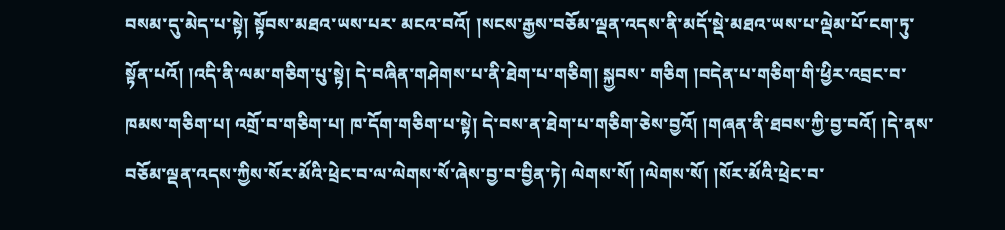བསམ་དུ་མེད་པ་སྟེ། སྟོབས་མཐའ་ཡས་པར་ མངའ་བའོ། །སངས་རྒྱས་བཅོམ་ལྡན་འདས་ནི་མདོ་སྡེ་མཐའ་ཡས་པ་ལྡེམ་པོ་ངག་ཏུ་སྟོན་པའོ། །འདི་ནི་ལམ་གཅིག་པུ་སྟེ། དེ་བཞིན་གཤེགས་པ་ནི་ཐེག་པ་གཅིག། སྐྱབས་ གཅིག །བདེན་པ་གཅིག་གི་ཕྱིར་འབྲང་བ་ཁམས་གཅིག་པ། འགྲོ་བ་གཅིག་པ། ཁ་དོག་གཅིག་པ་སྟེ། དེ་བས་ན་ཐེག་པ་གཅིག་ཅེས་བྱའོ། །གཞན་ནི་ཐབས་ཀྱི་བྱ་བའོ། །དེ་ནས་ བཅོམ་ལྡན་འདས་ཀྱིས་སོར་མོའི་ཕྲེང་བ་ལ་ལེགས་སོ་ཞེས་བྱ་བ་བྱིན་ཏེ། ལེགས་སོ། །ལེགས་སོ། །སོར་མོའི་ཕྲེང་བ་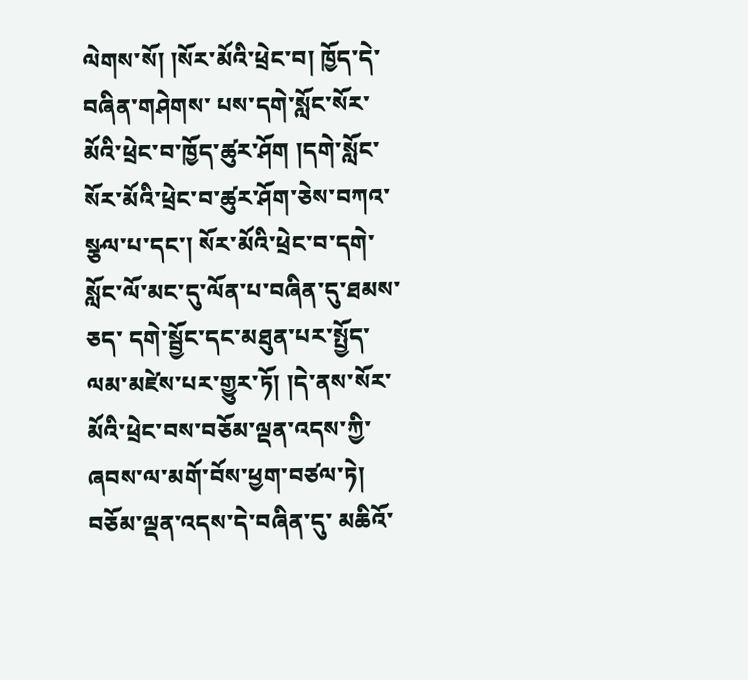ལེགས་སོ། །སོར་མོའི་ཕྲེང་བ། ཁྱོད་དེ་བཞིན་གཤེགས་ པས་དགེ་སློང་སོར་མོའི་ཕྲེང་བ་ཁྱོད་ཚུར་ཤོག །དགེ་སློང་སོར་མོའི་ཕྲེང་བ་ཚུར་ཤོག་ཅེས་བཀའ་སྩལ་པ་དང་། སོར་མོའི་ཕྲེང་བ་དགེ་སློང་ལོ་མང་དུ་ལོན་པ་བཞིན་དུ་ཐམས་ཅད་ དགེ་སྦྱོང་དང་མཐུན་པར་སྤྱོད་ལམ་མཛེས་པར་གྱུར་ཏོ། །དེ་ནས་སོར་མོའི་ཕྲེང་བས་བཅོམ་ལྡན་འདས་ཀྱི་ཞབས་ལ་མགོ་བོས་ཕྱག་བཙལ་ཏེ། བཅོམ་ལྡན་འདས་དེ་བཞིན་དུ་ མཆིའོ་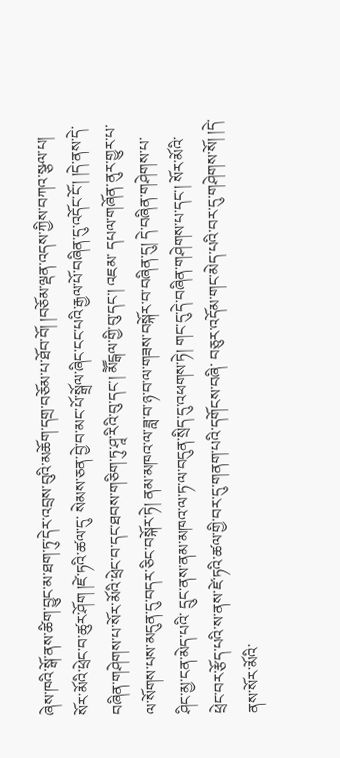ཞེས་ཁའི་སྒོ་ནས་ཚིག་བྱུང་མ་ཐག་ཏུ་དེར་འབྲས་བུའི་མཆོག་དགྲ་བཅོམ་པ་ཐོབ་བོ། །བཅོམ་ལྡན་འདས་ཀྱིས་བཀའ་སྩལ་པ། སོར་མོའི་ཕྲེང་བ་ཚུར་ཤོག །ཛེ་ཏའི་ཚལ་དུ་ སེམས་ཅན་བྱེ་བ་མང་པོ་སྒྲོལ་ཞིང་ངང་པའི་རྒྱལ་པོ་བཞིན་དུ་འདོང་ངོ་། །དེ་ནས་དེ་བཞིན་གཤེགས་པ་སོར་མོའི་ཕྲེང་བ་དང་ཐབས་གཅིག་ཏུ་ཤཱ་རིའི་བུ་དང་། མཽངྒལ་གྱི་བུ་དང་། འཇམ་ དཔལ་གཞོན་ནུར་གྱུར་པ་ལ་སོགས་པས་མདུན་དུ་བདར་ཅིང་བསྐོར་ཏེ། ནམ་མཁའ་ལ་ཟླ་བ་ཉ་བ་ལ་གཟས་བསྐོར་བ་བཞིན་དུ། དེ་བཞིན་གཤེགས་པ་ཤིང་མྱ་ངན་མེད་པའི་ དྲུང་ནས་ནམ་མཁའ་ལ་ཏ་ལ་བདུན་སྲིད་དུ་འཕགས་ཏེ། གང་དུ་དེ་བཞིན་གཤེགས་པ་དང་། སོར་མོའི་ཕྲེང་བར་རྩོད་པའི་ས་ནས་ཛེ་ཏའི་ཚལ་གྱི་བར་དུ་གནག་པའི་དགོངས་བཞི་ བཅུར་འདོམ་གང་མེད་པའི་བར་དུ་གཤེགས་སོ། །དེ་ནས་སོར་མོའི་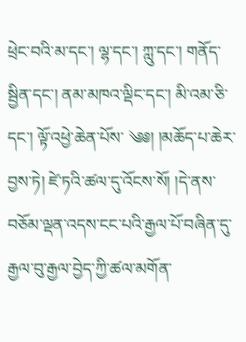ཕྲེང་བའི་མ་དང་། ལྷ་དང་། ཀླུ་དང་། གནོད་སྦྱིན་དང་། ནམ་མཁའ་ལྡིང་དང་། མི་འམ་ཅི་དང་། ལྟོ་འཕྱེ་ཆེན་པོས་ ༄༅། །མཆོད་པ་ཆེར་བྱས་ཏེ། ཛེ་ཏའི་ཚལ་དུ་འོངས་སོ། །དེ་ནས་བཅོམ་ལྡན་འདས་ངང་པའི་རྒྱལ་པོ་བཞིན་དུ་རྒྱལ་བུ་རྒྱལ་བྱེད་ཀྱི་ཚལ་མགོན་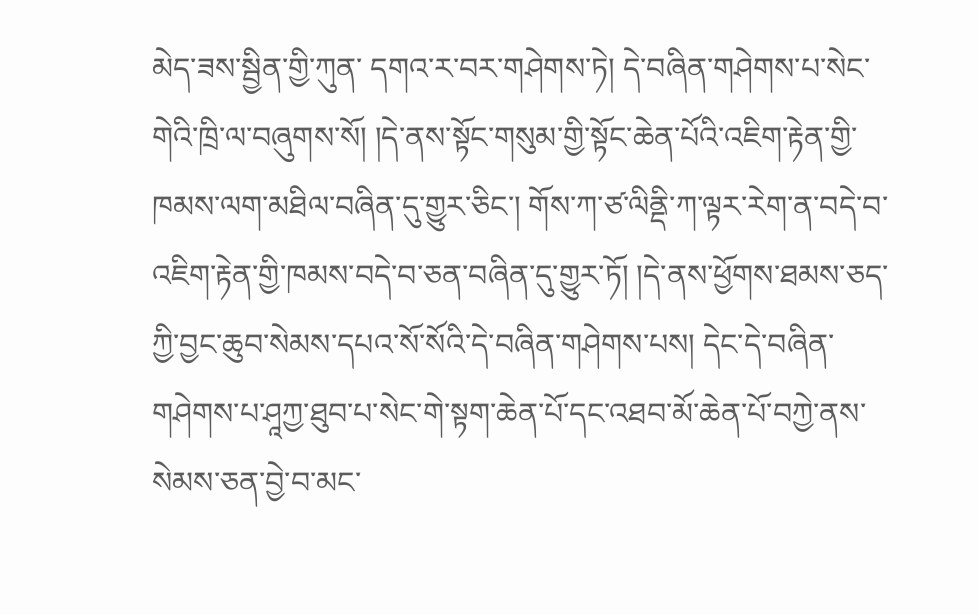མེད་ཟས་སྦྱིན་གྱི་ཀུན་ དགའ་ར་བར་གཤེགས་ཏེ། དེ་བཞིན་གཤེགས་པ་སེང་གེའི་ཁྲི་ལ་བཞུགས་སོ། །དེ་ནས་སྟོང་གསུམ་གྱི་སྟོང་ཆེན་པོའི་འཇིག་རྟེན་གྱི་ཁམས་ལག་མཐིལ་བཞིན་དུ་གྱུར་ཅིང་། གོས་ཀ་ཙ་ལིནྡི་ཀ་ལྟར་རེག་ན་བདེ་བ་འཇིག་རྟེན་གྱི་ཁམས་བདེ་བ་ཅན་བཞིན་དུ་གྱུར་ཏོ། །དེ་ནས་ཕྱོགས་ཐམས་ཅད་ཀྱི་བྱང་ཆུབ་སེམས་དཔའ་སོ་སོའི་དེ་བཞིན་གཤེགས་པས། དེང་དེ་བཞིན་གཤེགས་པ་ཤཱཀྱ་ཐུབ་པ་སེང་གེ་སྟག་ཆེན་པོ་དང་འཐབ་མོ་ཆེན་པོ་བཀྱེ་ནས་སེམས་ཅན་བྱེ་བ་མང་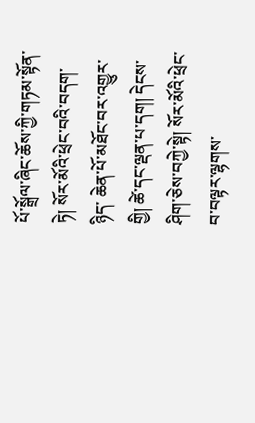པོ་སྒྲོལ་ཞིང་ཆོས་ཀྱི་གཏམ་སྟོན་ཏེ། སོར་མོའི་ཕྲེང་བའི་བདག་ཉིད་ ཆེན་པོ་མཐོང་བར་འགྱུར་གྱི། ཚེ་དང་ལྡན་པ་དག། དེངས་ཤིག་ཅེས་བཀྱེ་སྟེ། སོར་མོའི་ཕྲེང་བ་བལྟར་ལྷགས་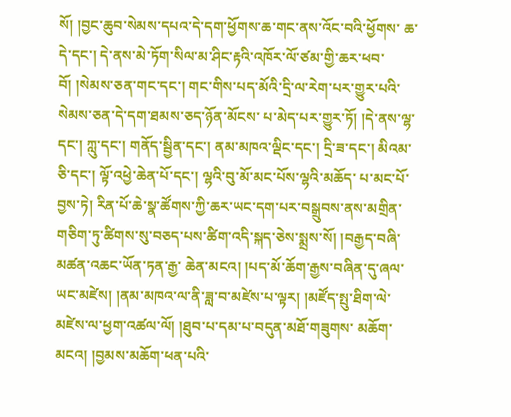སོ། །བྱང་ཆུབ་སེམས་དཔའ་དེ་དག་ཕྱོགས་ཆ་གང་ནས་འོང་བའི་ཕྱོགས་ ཆ་དེ་དང་། དེ་ནས་མེ་ཏོག་སིལ་མ་ཤིང་རྟའི་འཁོར་ལོ་ཙམ་གྱི་ཆར་ཕབ་བོ། །སེམས་ཅན་གང་དང་། གང་གིས་པད་མོའི་དྲི་ལ་རེག་པར་གྱུར་པའི་སེམས་ཅན་དེ་དག་ཐམས་ཅད་ཉོན་མོངས་ པ་མེད་པར་གྱུར་ཏོ། །དེ་ནས་ལྷ་དང་། ཀླུ་དང་། གནོད་སྦྱིན་དང་། ནམ་མཁའ་ལྡིང་དང་། དྲི་ཟ་དང་། མིའམ་ཅི་དང་། ལྟོ་འཕྱེ་ཆེན་པོ་དང་། ལྷའི་བུ་མོ་མང་པོས་ལྷའི་མཆོད་ པ་མང་པོ་བྱས་ཏེ། རིན་པོ་ཆེ་སྣ་ཚོགས་ཀྱི་ཆར་ཡང་དག་པར་བསྒྲུབས་ནས་མགྲིན་གཅིག་ཏུ་ཚིགས་སུ་བཅད་པས་ཚིག་འདི་སྐད་ཅེས་སྨྲས་སོ། །བརྒྱད་བཞི་མཚན་འཆང་ཡོན་ཏན་རྒྱ་ ཆེན་མངའ། །པད་མོ་ཆོག་རྒྱས་བཞིན་དུ་ཞལ་ཡང་མཛེས། །ནམ་མཁའ་ལ་ནི་ཟླ་བ་མཛེས་པ་ལྟར། །མཛོད་སྤུ་ཐིག་ལེ་མཛེས་ལ་ཕྱག་འཚལ་ལོ། །ཐུབ་པ་དམ་པ་བདུན་མཐོ་གཟུགས་ མཆོག་མངའ། །བྱམས་མཆོག་ཕན་པའི་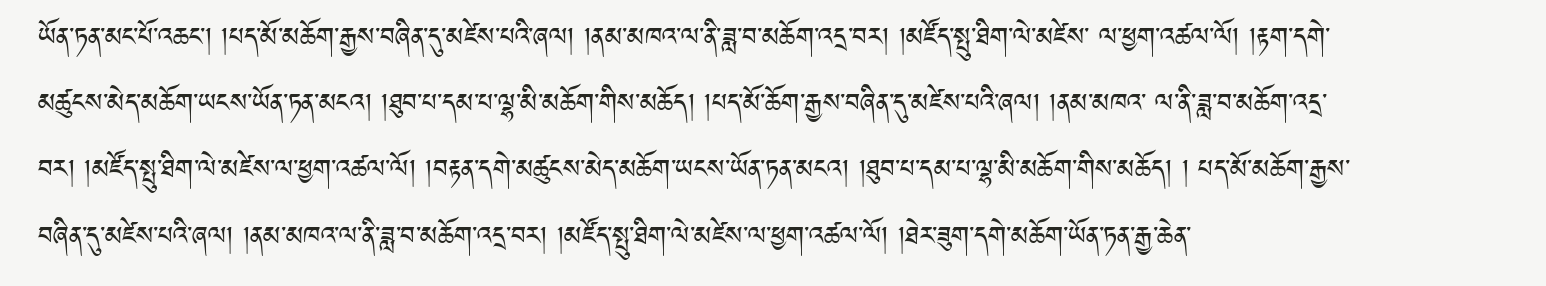ཡོན་ཏན་མང་པོ་འཆང་། །པད་མོ་མཆོག་རྒྱས་བཞིན་དུ་མཛེས་པའི་ཞལ། །ནམ་མཁའ་ལ་ནི་ཟླ་བ་མཆོག་འདྲ་བར། །མཛོད་སྤུ་ཐིག་ལེ་མཛེས་ ལ་ཕྱག་འཚལ་ལོ། །རྟག་དགེ་མཚུངས་མེད་མཆོག་ཡངས་ཡོན་ཏན་མངའ། །ཐུབ་པ་དམ་པ་ལྷ་མི་མཆོག་གིས་མཆོད། །པད་མོ་ཆོག་རྒྱས་བཞིན་དུ་མཛེས་པའི་ཞལ། །ནམ་མཁའ་ ལ་ནི་ཟླ་བ་མཆོག་འདྲ་བར། །མཛོད་སྤུ་ཐིག་ལེ་མཛེས་ལ་ཕྱག་འཚལ་ལོ། །བརྟན་དགེ་མཚུངས་མེད་མཆོག་ཡངས་ཡོན་ཏན་མངའ། །ཐུབ་པ་དམ་པ་ལྷ་མི་མཆོག་གིས་མཆོད། ། པད་མོ་མཆོག་རྒྱས་བཞིན་དུ་མཛེས་པའི་ཞལ། །ནམ་མཁའ་ལ་ནི་ཟླ་བ་མཆོག་འདྲ་བར། །མཛོད་སྤུ་ཐིག་ལེ་མཛེས་ལ་ཕྱག་འཚལ་ལོ། །ཐེར་ཟུག་དགེ་མཆོག་ཡོན་ཏན་རྒྱ་ཆེན་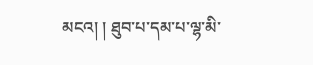མངའ། ། ཐུབ་པ་དམ་པ་ལྷ་མི་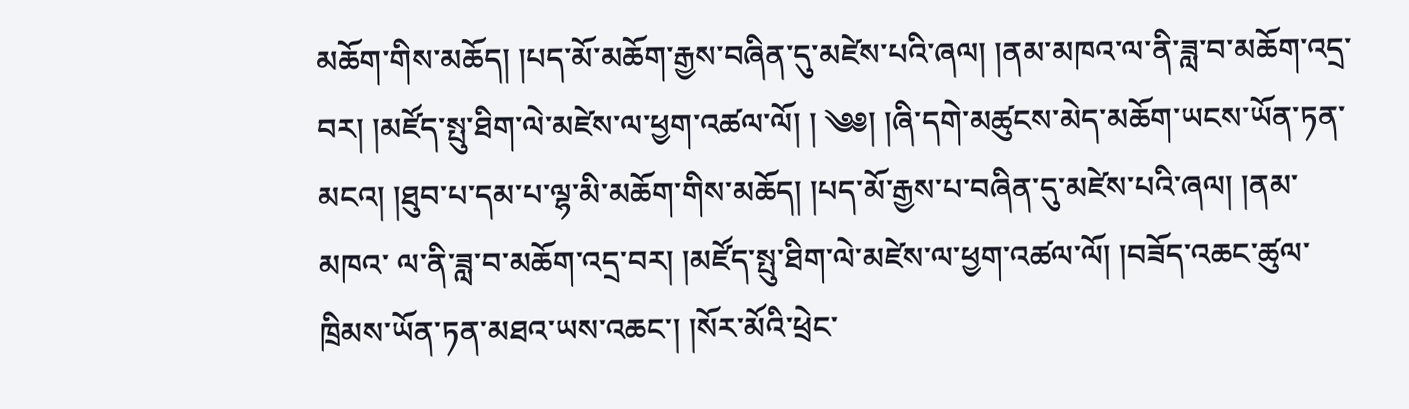མཆོག་གིས་མཆོད། །པད་མོ་མཆོག་རྒྱས་བཞིན་དུ་མཛེས་པའི་ཞལ། །ནམ་མཁའ་ལ་ནི་ཟླ་བ་མཆོག་འདྲ་བར། །མཛོད་སྤུ་ཐིག་ལེ་མཛེས་ལ་ཕྱག་འཚལ་ལོ། ། ༄༅། །ཞི་དགེ་མཚུངས་མེད་མཆོག་ཡངས་ཡོན་ཏན་མངའ། །ཐུབ་པ་དམ་པ་ལྷ་མི་མཆོག་གིས་མཆོད། །པད་མོ་རྒྱས་པ་བཞིན་དུ་མཛེས་པའི་ཞལ། །ནམ་མཁའ་ ལ་ནི་ཟླ་བ་མཆོག་འདྲ་བར། །མཛོད་སྤུ་ཐིག་ལེ་མཛེས་ལ་ཕྱག་འཚལ་ལོ། །བཟོད་འཆང་ཚུལ་ཁྲིམས་ཡོན་ཏན་མཐའ་ཡས་འཆང་། །སོར་མོའི་ཕྲེང་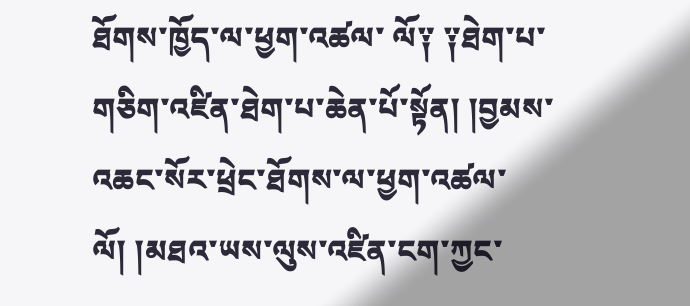ཐོགས་ཁྱོད་ལ་ཕྱག་འཚལ་ ལོ༑ ༑ཐེག་པ་གཅིག་འཛིན་ཐེག་པ་ཆེན་པོ་སྟོན། །བྱམས་འཆང་སོར་ཕྲེང་ཐོགས་ལ་ཕྱག་འཚལ་ལོ། །མཐའ་ཡས་ལུས་འཛིན་ངག་ཀྱང་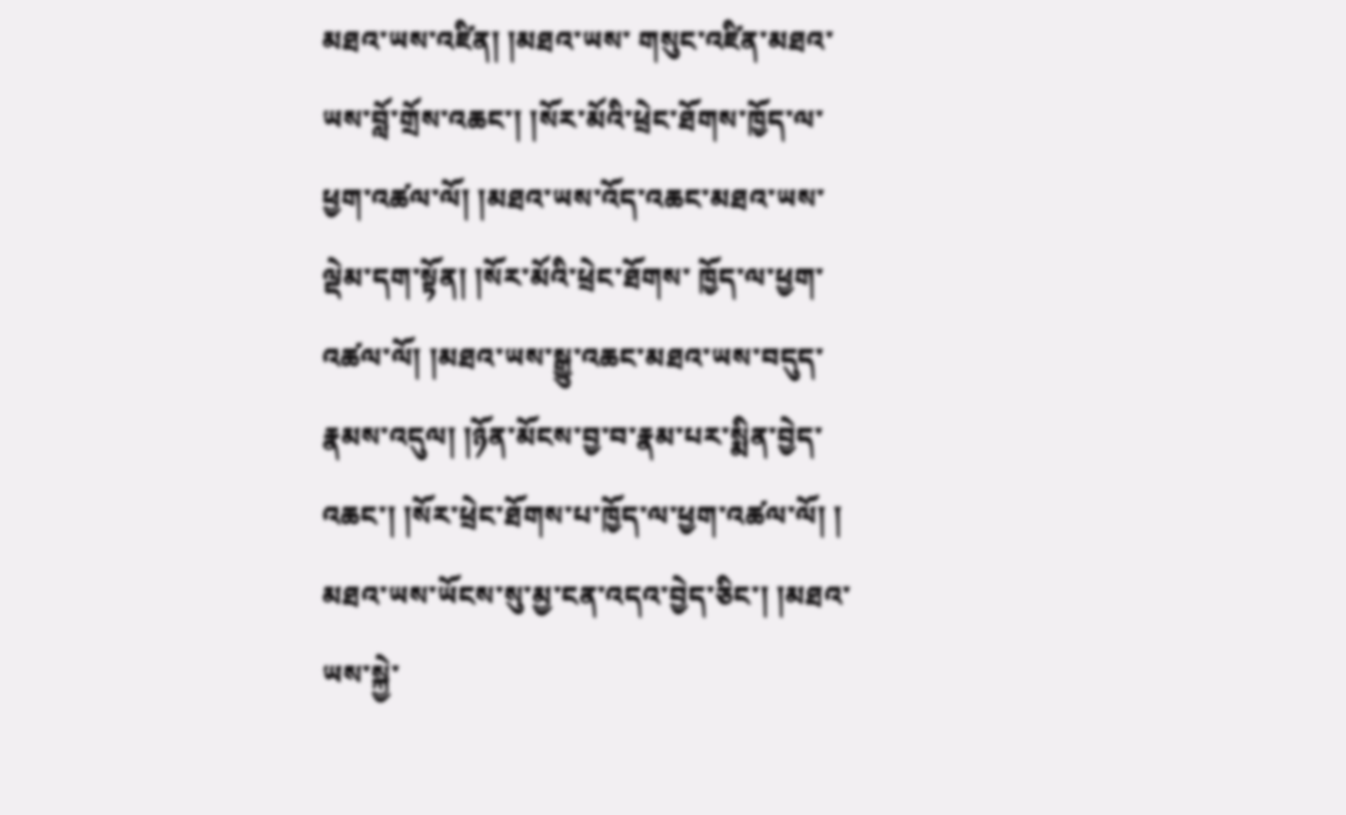མཐའ་ཡས་འཛིན། །མཐའ་ཡས་ གསུང་འཛིན་མཐའ་ཡས་བློ་གྲོས་འཆང་། །སོར་མོའི་ཕྲེང་ཐོགས་ཁྱོད་ལ་ཕྱག་འཚལ་ལོ། །མཐའ་ཡས་འོད་འཆང་མཐའ་ཡས་ལྡེམ་དག་སྟོན། །སོར་མོའི་ཕྲེང་ཐོགས་ ཁྱོད་ལ་ཕྱག་འཚལ་ལོ། །མཐའ་ཡས་སྒྱུ་འཆང་མཐའ་ཡས་བདུད་རྣམས་འདུལ། །ཉོན་མོངས་བྱ་བ་རྣམ་པར་སྨིན་བྱེད་འཆང་། །སོར་ཕྲེང་ཐོགས་པ་ཁྱོད་ལ་ཕྱག་འཚལ་ལོ། ། མཐའ་ཡས་ཡོངས་སུ་མྱ་ངན་འདའ་བྱེད་ཅིང་། །མཐའ་ཡས་སྐྱེ་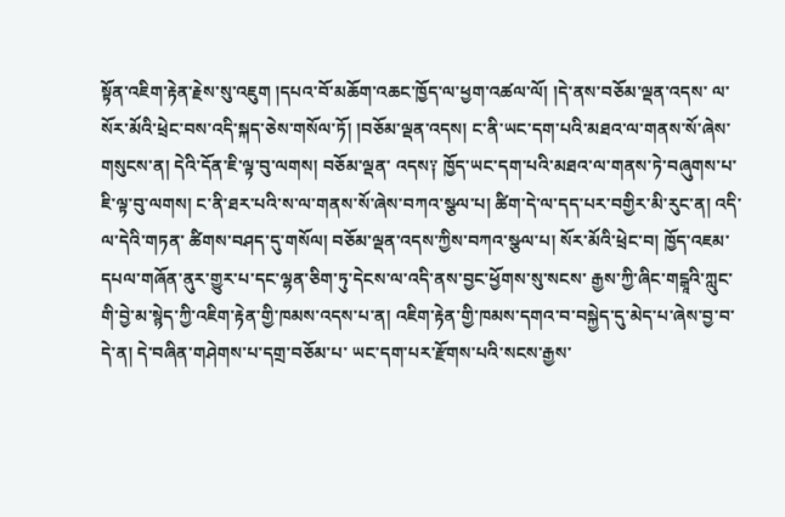སྟོན་འཇིག་རྟེན་རྗེས་སུ་འཇུག །དཔའ་བོ་མཆོག་འཆང་ཁྱོད་ལ་ཕྱག་འཚལ་ལོ། །དེ་ནས་བཅོམ་ལྡན་འདས་ ལ་སོར་མོའི་ཕྲེང་བས་འདི་སྐད་ཅེས་གསོལ་ཏོ། །བཅོམ་ལྡན་འདས། ང་ནི་ཡང་དག་པའི་མཐའ་ལ་གནས་སོ་ཞེས་གསུངས་ན། དེའི་དོན་ཇི་ལྟ་བུ་ལགས། བཅོམ་ལྡན་ འདས༑ ཁྱོད་ཡང་དག་པའི་མཐའ་ལ་གནས་ཏེ་བཞུགས་པ་ཇི་ལྟ་བུ་ལགས། ང་ནི་ཐར་པའི་ས་ལ་གནས་སོ་ཞེས་བཀའ་སྩལ་པ། ཚིག་དེ་ལ་དད་པར་བགྱིར་མི་རུང་ན། འདི་ལ་དེའི་གཏན་ ཚིགས་བཤད་དུ་གསོལ། བཅོམ་ལྡན་འདས་ཀྱིས་བཀའ་སྩལ་པ། སོར་མོའི་ཕྲེང་བ། ཁྱོད་འཇམ་དཔལ་གཞོན་ནུར་གྱུར་པ་དང་ལྷན་ཅིག་ཏུ་དེངས་ལ་འདི་ནས་བྱང་ཕྱོགས་སུ་སངས་ རྒྱས་ཀྱི་ཞིང་གངྒཱའི་ཀླུང་གི་བྱེ་མ་སྙེད་ཀྱི་འཇིག་རྟེན་གྱི་ཁམས་འདས་པ་ན། འཇིག་རྟེན་གྱི་ཁམས་དགའ་བ་བསྐྱེད་དུ་མེད་པ་ཞེས་བྱ་བ་དེ་ན། དེ་བཞིན་གཤེགས་པ་དགྲ་བཅོམ་པ་ ཡང་དག་པར་རྫོགས་པའི་སངས་རྒྱས་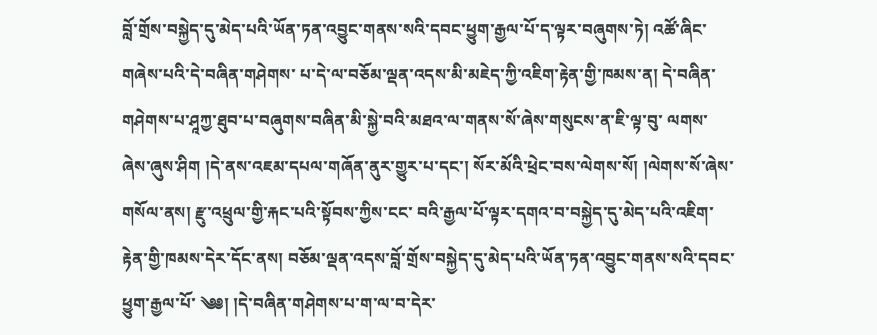བློ་གྲོས་བསྐྱེད་དུ་མེད་པའི་ཡོན་ཏན་འབྱུང་གནས་སའི་དབང་ཕྱུག་རྒྱལ་པོ་ད་ལྟར་བཞུགས་ཏེ། འཚོ་ཞིང་གཞེས་པའི་དེ་བཞིན་གཤེགས་ པ་དེ་ལ་བཅོམ་ལྡན་འདས་མི་མཇེད་ཀྱི་འཇིག་རྟེན་གྱི་ཁམས་ན། དེ་བཞིན་གཤེགས་པ་ཤཱཀྱ་ཐུབ་པ་བཞུགས་བཞིན་མི་སྐྱེ་བའི་མཐའ་ལ་གནས་སོ་ཞེས་གསུངས་ན་ཇི་ལྟ་བུ་ ལགས་ཞེས་ཞུས་ཤིག །དེ་ནས་འཇམ་དཔལ་གཞོན་ནུར་གྱུར་པ་དང་། སོར་མོའི་ཕྲེང་བས་ལེགས་སོ། །ལེགས་སོ་ཞེས་གསོལ་ནས། རྫུ་འཕྲུལ་གྱི་རྐང་པའི་སྟོབས་ཀྱིས་ངང་ བའི་རྒྱལ་པོ་ལྟར་དགའ་བ་བསྐྱེད་དུ་མེད་པའི་འཇིག་རྟེན་གྱི་ཁམས་དེར་དོང་ནས། བཅོམ་ལྡན་འདས་བློ་གྲོས་བསྐྱེད་དུ་མེད་པའི་ཡོན་ཏན་འབྱུང་གནས་སའི་དབང་ཕྱུག་རྒྱལ་པོ་ ༄༅། །དེ་བཞིན་གཤེགས་པ་ག་ལ་བ་དེར་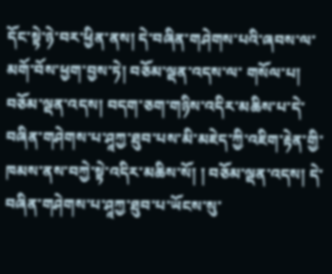དོང་སྟེ་ཉེ་བར་ཕྱིན་ནས། དེ་བཞིན་གཤེགས་པའི་ཞབས་ལ་མགོ་བོས་ཕྱག་བྱས་ཏེ། བཅོམ་ལྡན་འདས་ལ་ གསོལ་པ། བཅོམ་ལྡན་འདས། བདག་ཅག་གཉིས་འདིར་མཆིས་པ་དེ་བཞིན་གཤེགས་པ་ཤཱཀྱ་ཐུབ་པས་མི་མཇེད་ཀྱི་འཇིག་རྟེན་གྱི་ཁམས་ནས་བཀྱེ་སྟེ་འདིར་མཆིས་སོ། ། བཅོམ་ལྡན་འདས། དེ་བཞིན་གཤེགས་པ་ཤཱཀྱ་ཐུབ་པ་ཡོངས་སུ་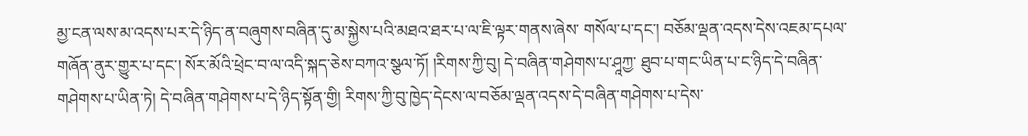མྱ་ངན་ལས་མ་འདས་པར་དེ་ཉིད་ན་བཞུགས་བཞིན་དུ་མ་སྐྱེས་པའི་མཐའ་ཐར་པ་ལ་ཇི་ལྟར་གནས་ཞེས་ གསོལ་པ་དང་། བཅོམ་ལྡན་འདས་དེས་འཇམ་དཔལ་གཞོན་ནུར་གྱུར་པ་དང་། སོར་མོའི་ཕྲེང་བ་ལ་འདི་སྐད་ཅེས་བཀའ་སྩལ་ཏོ། །རིགས་ཀྱི་བུ། དེ་བཞིན་གཤེགས་པ་ཤཱཀྱ་ ཐུབ་པ་གང་ཡིན་པ་ང་ཉིད་དེ་བཞིན་གཤེགས་པ་ཡིན་ཏེ། དེ་བཞིན་གཤེགས་པ་དེ་ཉིད་སྟོན་གྱི། རིགས་ཀྱི་བུ་ཁྱེད་དེངས་ལ་བཅོམ་ལྡན་འདས་དེ་བཞིན་གཤེགས་པ་དེས་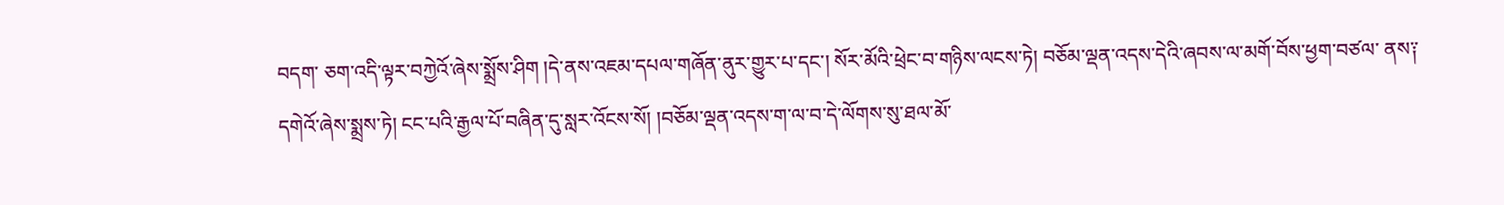བདག་ ཅག་འདི་ལྟར་བཀྱེའོ་ཞེས་སྨྲོས་ཤིག །དེ་ནས་འཇམ་དཔལ་གཞོན་ནུར་གྱུར་པ་དང་། སོར་མོའི་ཕྲེང་བ་གཉིས་ལངས་ཏེ། བཅོམ་ལྡན་འདས་དེའི་ཞབས་ལ་མགོ་བོས་ཕྱག་བཙལ་ ནས༑ དགེའོ་ཞེས་སྨྲས་ཏེ། ངང་པའི་རྒྱལ་པོ་བཞིན་དུ་སླར་འོངས་སོ། །བཅོམ་ལྡན་འདས་ག་ལ་བ་དེ་ལོགས་སུ་ཐལ་མོ་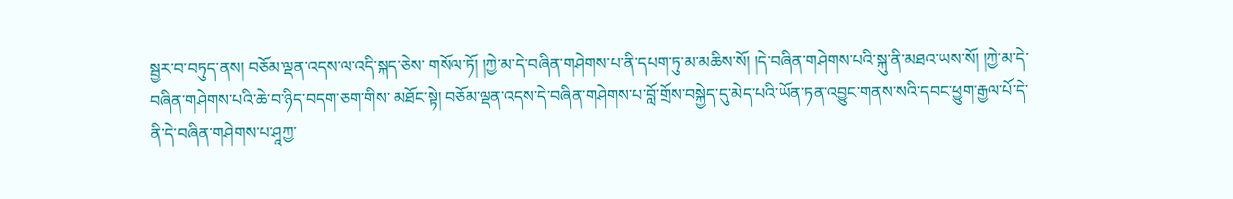སྦྱར་བ་བཏུད་ནས། བཅོམ་ལྡན་འདས་ལ་འདི་སྐད་ཅེས་ གསོལ་ཏོ། །ཀྱེ་མ་དེ་བཞིན་གཤེགས་པ་ནི་དཔག་ཏུ་མ་མཆིས་སོ། །དེ་བཞིན་གཤེགས་པའི་སྐུ་ནི་མཐའ་ཡས་སོ། །ཀྱེ་མ་དེ་བཞིན་གཤེགས་པའི་ཆེ་བ་ཉིད་བདག་ཅག་གིས་ མཐོང་སྟེ། བཅོམ་ལྡན་འདས་དེ་བཞིན་གཤེགས་པ་བློ་གྲོས་བསྐྱེད་དུ་མེད་པའི་ཡོན་ཏན་འབྱུང་གནས་སའི་དབང་ཕྱུག་རྒྱལ་པོ་དེ་ནི་དེ་བཞིན་གཤེགས་པ་ཤཱཀྱ་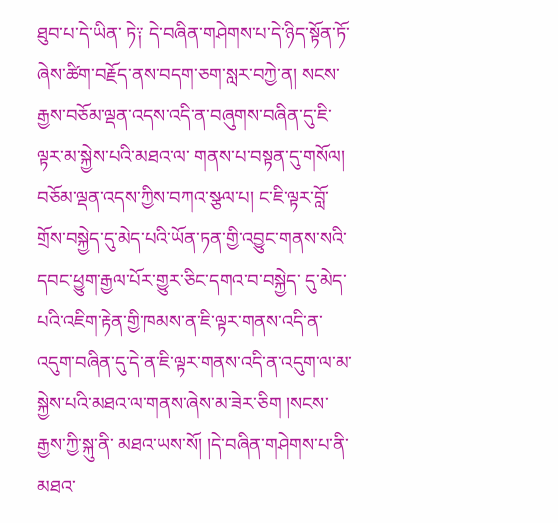ཐུབ་པ་དེ་ཡིན་ ཏེ༑ དེ་བཞིན་གཤེགས་པ་དེ་ཉིད་སྟོན་ཏོ་ཞེས་ཚིག་བརྗོད་ནས་བདག་ཅག་སླར་བཀྱེ་ན། སངས་རྒྱས་བཅོམ་ལྡན་འདས་འདི་ན་བཞུགས་བཞིན་དུ་ཇི་ལྟར་མ་སྐྱེས་པའི་མཐའ་ལ་ གནས་པ་བསྟན་དུ་གསོལ། བཅོམ་ལྡན་འདས་ཀྱིས་བཀའ་སྩལ་པ། ང་ཇི་ལྟར་བློ་གྲོས་བསྐྱེད་དུ་མེད་པའི་ཡོན་ཏན་གྱི་འབྱུང་གནས་སའི་དབང་ཕྱུག་རྒྱལ་པོར་གྱུར་ཅིང་དགའ་བ་བསྐྱེད་ དུ་མེད་པའི་འཇིག་རྟེན་གྱི་ཁམས་ན་ཇི་ལྟར་གནས་འདི་ན་འདུག་བཞིན་དུ་དེ་ན་ཇི་ལྟར་གནས་འདི་ན་འདུག་ལ་མ་སྐྱེས་པའི་མཐའ་ལ་གནས་ཞེས་མ་ཟེར་ཅིག །སངས་རྒྱས་ཀྱི་སྐུ་ནི་ མཐའ་ཡས་སོ། །དེ་བཞིན་གཤེགས་པ་ནི་མཐའ་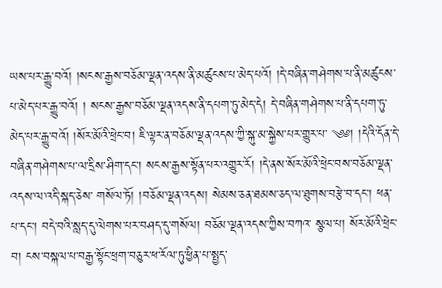ཡས་པར་རྒྱུ་བའོ། །སངས་རྒྱས་བཅོམ་ལྡན་འདས་ནི་མཚུངས་པ་མེད་པའོ། །དེ་བཞིན་གཤེགས་པ་ནི་མཚུངས་པ་མེད་པར་རྒྱུ་བའོ། ། སངས་རྒྱས་བཅོམ་ལྡན་འདས་ནི་དཔག་ཏུ་མེད་དེ། དེ་བཞིན་གཤེགས་པ་ནི་དཔག་ཏུ་མེད་པར་རྒྱུ་བའོ། །སོར་མོའི་ཕྲེང་བ། ཇི་ལྟར་ན་བཅོམ་ལྡན་འདས་ཀྱི་སྐུ་མ་སྐྱེས་པར་གྱུར་པ་ ༄༅། །དེའི་དོན་དེ་བཞིན་གཤེགས་པ་ལ་དྲིས་ཤིག་དང་། སངས་རྒྱས་སྟོན་པར་འགྱུར་རོ། །དེ་ནས་སོར་མོའི་ཕྲེང་བས་བཅོམ་ལྡན་འདས་ལ་འདི་སྐད་ཅེས་ གསོལ་ཏོ། །བཅོམ་ལྡན་འདས། སེམས་ཅན་ཐམས་ཅད་ལ་ཐུགས་བརྩེ་བ་དང་། ཕན་པ་དང་། བདེ་བའི་སླད་དུ་ལེགས་པར་བཤད་དུ་གསོལ། བཅོམ་ལྡན་འདས་ཀྱིས་བཀའ་ སྩལ་པ། སོར་མོའི་ཕྲེང་བ། ངས་བསྐལ་པ་བརྒྱ་སྟོང་ཕྲག་བཅུར་ཕ་རོལ་ཏུ་ཕྱིན་པ་སྤྱད་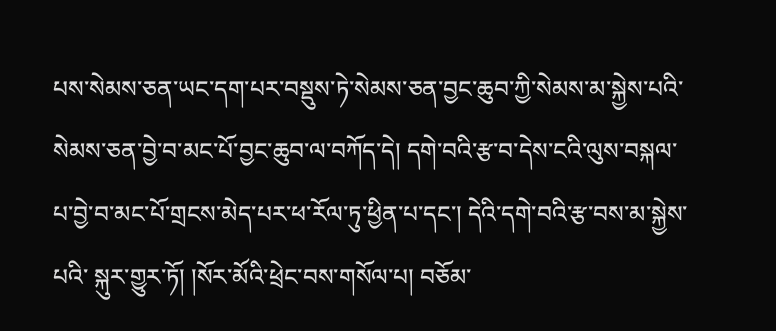པས་སེམས་ཅན་ཡང་དག་པར་བསྡུས་ཏེ་སེམས་ཅན་བྱང་ཆུབ་ཀྱི་སེམས་མ་སྐྱེས་པའི་ སེམས་ཅན་བྱེ་བ་མང་པོ་བྱང་ཆུབ་ལ་བཀོད་དེ། དགེ་བའི་རྩ་བ་དེས་ངའི་ལུས་བསྐལ་པ་བྱེ་བ་མང་པོ་གྲངས་མེད་པར་ཕ་རོལ་ཏུ་ཕྱིན་པ་དང་། དེའི་དགེ་བའི་རྩ་བས་མ་སྐྱེས་པའི་ སྐུར་གྱུར་ཏོ། །སོར་མོའི་ཕྲེང་བས་གསོལ་པ། བཅོམ་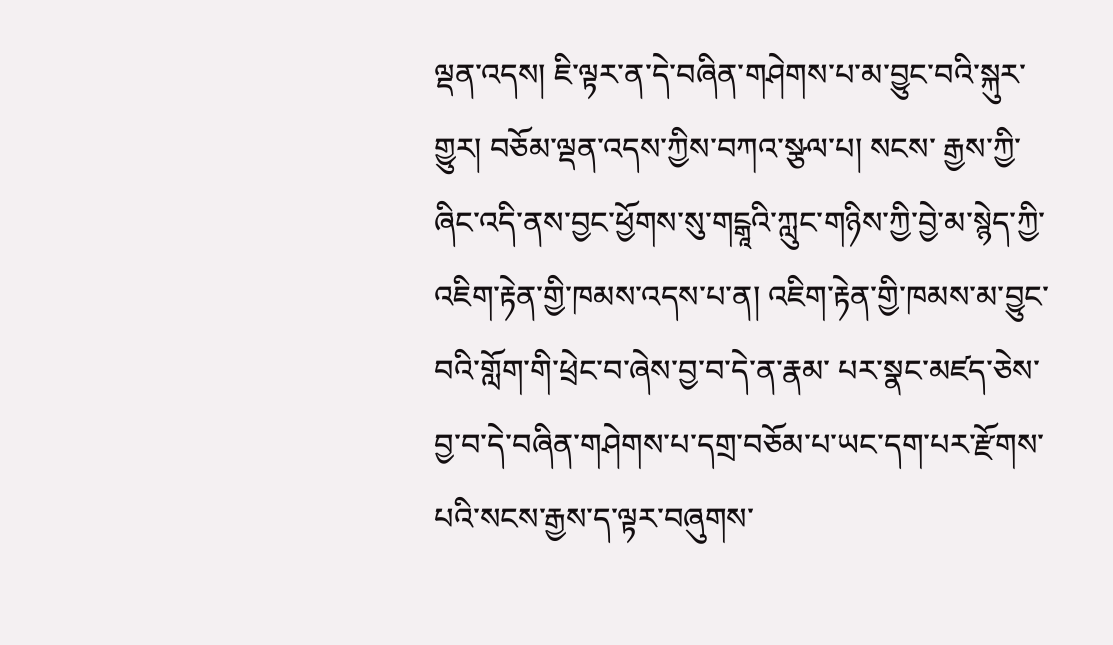ལྡན་འདས། ཇི་ལྟར་ན་དེ་བཞིན་གཤེགས་པ་མ་བྱུང་བའི་སྐུར་གྱུར། བཅོམ་ལྡན་འདས་ཀྱིས་བཀའ་སྩལ་པ། སངས་ རྒྱས་ཀྱི་ཞིང་འདི་ནས་བྱང་ཕྱོགས་སུ་གངྒཱའི་ཀླུང་གཉིས་ཀྱི་བྱེ་མ་སྙེད་ཀྱི་འཇིག་རྟེན་གྱི་ཁམས་འདས་པ་ན། འཇིག་རྟེན་གྱི་ཁམས་མ་བྱུང་བའི་གློག་གི་ཕྲེང་བ་ཞེས་བྱ་བ་དེ་ན་རྣམ་ པར་སྣང་མཛད་ཅེས་བྱ་བ་དེ་བཞིན་གཤེགས་པ་དགྲ་བཅོམ་པ་ཡང་དག་པར་རྫོགས་པའི་སངས་རྒྱས་ད་ལྟར་བཞུགས་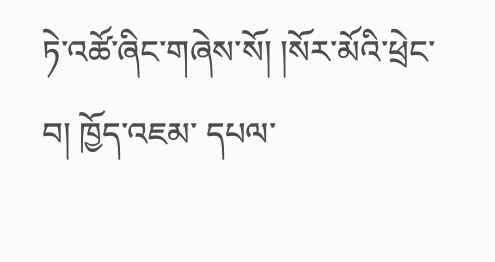ཏེ་འཚོ་ཞིང་གཞེས་སོ། །སོར་མོའི་ཕྲེང་བ། ཁྱོད་འཇམ་ དཔལ་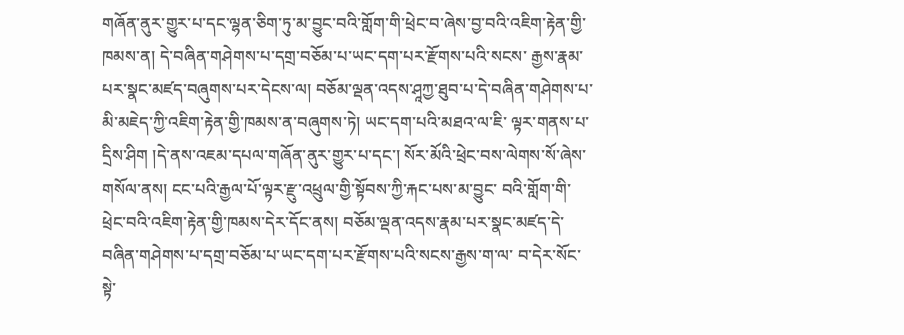གཞོན་ནུར་གྱུར་པ་དང་ལྷན་ཅིག་ཏུ་མ་བྱུང་བའི་གློག་གི་ཕྲེང་བ་ཞེས་བྱ་བའི་འཇིག་རྟེན་གྱི་ཁམས་ན། དེ་བཞིན་གཤེགས་པ་དགྲ་བཅོམ་པ་ཡང་དག་པར་རྫོགས་པའི་སངས་ རྒྱས་རྣམ་པར་སྣང་མཛད་བཞུགས་པར་དེངས་ལ། བཅོམ་ལྡན་འདས་ཤཱཀྱ་ཐུབ་པ་དེ་བཞིན་གཤེགས་པ་མི་མཇེད་ཀྱི་འཇིག་རྟེན་གྱི་ཁམས་ན་བཞུགས་ཏེ། ཡང་དག་པའི་མཐའ་ལ་ཇི་ ལྟར་གནས་པ་དྲིས་ཤིག །དེ་ནས་འཇམ་དཔལ་གཞོན་ནུར་གྱུར་པ་དང་། སོར་མོའི་ཕྲེང་བས་ལེགས་སོ་ཞེས་གསོལ་ནས། ངང་པའི་རྒྱལ་པོ་ལྟར་རྫུ་འཕྲུལ་གྱི་སྟོབས་ཀྱི་རྐང་པས་མ་བྱུང་ བའི་གློག་གི་ཕྲེང་བའི་འཇིག་རྟེན་གྱི་ཁམས་དེར་དོང་ནས། བཅོམ་ལྡན་འདས་རྣམ་པར་སྣང་མཛད་དེ་བཞིན་གཤེགས་པ་དགྲ་བཅོམ་པ་ཡང་དག་པར་རྫོགས་པའི་སངས་རྒྱས་ག་ལ་ བ་དེར་སོང་སྟེ་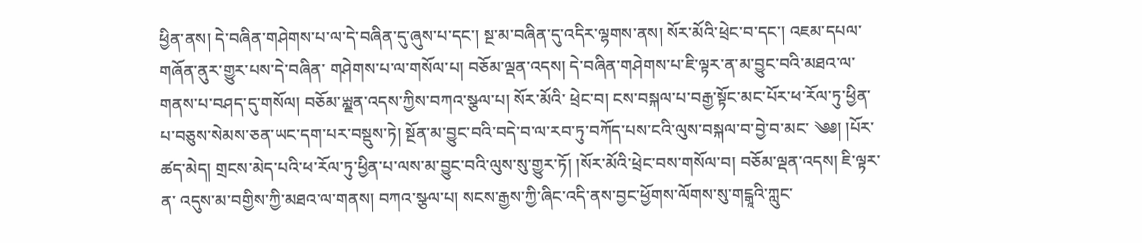ཕྱིན་ནས། དེ་བཞིན་གཤེགས་པ་ལ་དེ་བཞིན་དུ་ཞུས་པ་དང་། སྔ་མ་བཞིན་དུ་འདིར་ལྷགས་ནས། སོར་མོའི་ཕྲེང་བ་དང་། འཇམ་དཔལ་གཞོན་ནུར་གྱུར་པས་དེ་བཞིན་ གཤེགས་པ་ལ་གསོལ་པ། བཅོམ་ལྡན་འདས། དེ་བཞིན་གཤེགས་པ་ཇི་ལྟར་ན་མ་བྱུང་བའི་མཐའ་ལ་གནས་པ་བཤད་དུ་གསོལ། བཅོམ་ཡླྡན་འདས་ཀྱིས་བཀའ་སྩལ་པ། སོར་མོའི་ ཕྲེང་བ། ངས་བསྐལ་པ་བརྒྱ་སྟོང་མང་པོར་ཕ་རོལ་ཏུ་ཕྱིན་པ་བཅུས་སེམས་ཅན་ཡང་དག་པར་བསྡུས་ཏེ། སྔོན་མ་བྱུང་བའི་བདེ་བ་ལ་རབ་ཏུ་བཀོད་པས་ངའི་ལུས་བསྐལ་བ་བྱེ་བ་མང་ ༄༅། །པོར་ཚད་མེད། གྲངས་མེད་པའི་ཕ་རོལ་ཏུ་ཕྱིན་པ་ལས་མ་བྱུང་བའི་ལུས་སུ་གྱུར་ཏོ། །སོར་མོའི་ཕྲེང་བས་གསོལ་བ། བཅོམ་ལྡན་འདས། ཇི་ལྟར་ན་ འདུས་མ་བགྱིས་ཀྱི་མཐའ་ལ་གནས། བཀའ་སྩལ་པ། སངས་རྒྱས་ཀྱི་ཞིང་འདི་ནས་བྱང་ཕྱོགས་ལོགས་སུ་གངྒཱའི་ཀླུང་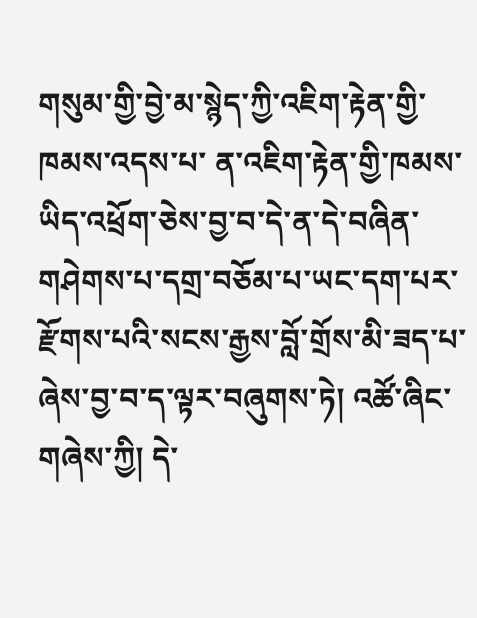གསུམ་གྱི་བྱེ་མ་སྙེད་ཀྱི་འཇིག་རྟེན་གྱི་ཁམས་འདས་པ་ ན་འཇིག་རྟེན་གྱི་ཁམས་ཡིད་འཕྲོག་ཅེས་བྱ་བ་དེ་ན་དེ་བཞིན་གཤེགས་པ་དགྲ་བཅོམ་པ་ཡང་དག་པར་རྫོགས་པའི་སངས་རྒྱས་བློ་གྲོས་མི་ཟད་པ་ཞེས་བྱ་བ་ད་ལྟར་བཞུགས་ཏེ། འཚོ་ཞིང་གཞེས་ཀྱི། དེ་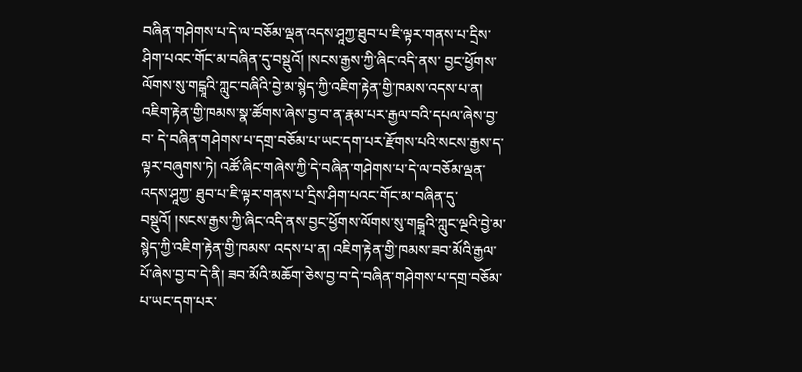བཞིན་གཤེགས་པ་དེ་ལ་བཅོམ་ལྡན་འདས་ཤཱཀྱ་ཐུབ་པ་ཇི་ལྟར་གནས་པ་དྲིས་ཤིག་པའང་གོང་མ་བཞིན་དུ་བསྡུའོ། །སངས་རྒྱས་ཀྱི་ཞིང་འདི་ནས་ བྱང་ཕྱོགས་ལོགས་སུ་གངྒཱའི་ཀླུང་བཞིའི་བྱེ་མ་སྙེད་ཀྱི་འཇིག་རྟེན་གྱི་ཁམས་འདས་པ་ན། འཇིག་རྟེན་གྱི་ཁམས་སྣ་ཚོགས་ཞེས་བྱ་བ་ན་རྣམ་པར་རྒྱལ་བའི་དཔལ་ཞེས་བྱ་བ་ དེ་བཞིན་གཤེགས་པ་དགྲ་བཅོམ་པ་ཡང་དག་པར་རྫོགས་པའི་སངས་རྒྱས་ད་ལྟར་བཞུགས་ཏེ། འཚོ་ཞིང་གཞེས་ཀྱི་དེ་བཞིན་གཤེགས་པ་དེ་ལ་བཅོམ་ལྡན་འདས་ཤཱཀྱ་ ཐུབ་པ་ཇི་ལྟར་གནས་པ་དྲིས་ཤིག་པའང་གོང་མ་བཞིན་དུ་བསྡུའོ། །སངས་རྒྱས་ཀྱི་ཞིང་འདི་ནས་བྱང་ཕྱོགས་ལོགས་སུ་གངྒཱའི་ཀླུང་ལྔའི་བྱེ་མ་སྙེད་ཀྱི་འཇིག་རྟེན་གྱི་ཁམས་ འདས་པ་ན། འཇིག་རྟེན་གྱི་ཁམས་ཟབ་མོའི་རྒྱལ་པོ་ཞེས་བྱ་བ་དེ་ནི། ཟབ་མོའི་མཆོག་ཅེས་བྱ་བ་དེ་བཞིན་གཤེགས་པ་དགྲ་བཅོམ་པ་ཡང་དག་པར་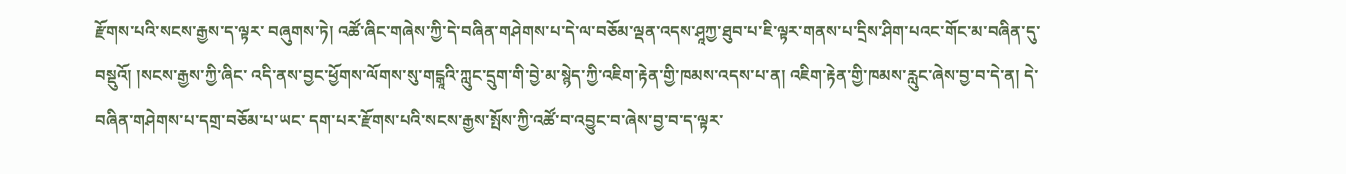རྫོགས་པའི་སངས་རྒྱས་ད་ལྟར་ བཞུགས་ཏེ། འཚོ་ཞིང་གཞེས་ཀྱི་དེ་བཞིན་གཤེགས་པ་དེ་ལ་བཅོམ་ལྡན་འདས་ཤཱཀྱ་ཐུབ་པ་ཇི་ལྟར་གནས་པ་དྲིས་ཤིག་པའང་གོང་མ་བཞིན་དུ་བསྡུའོ། །སངས་རྒྱས་ཀྱི་ཞིང་ འདི་ནས་བྱང་ཕྱོགས་ལོགས་སུ་གངྒཱའི་ཀླུང་དྲུག་གི་བྱེ་མ་སྙེད་ཀྱི་འཇིག་རྟེན་གྱི་ཁམས་འདས་པ་ན། འཇིག་རྟེན་གྱི་ཁམས་རླུང་ཞེས་བྱ་བ་དེ་ན། དེ་བཞིན་གཤེགས་པ་དགྲ་བཅོམ་པ་ཡང་ དག་པར་རྫོགས་པའི་སངས་རྒྱས་སྤོས་ཀྱི་འཚོ་བ་འབྱུང་བ་ཞེས་བྱ་བ་ད་ལྟར་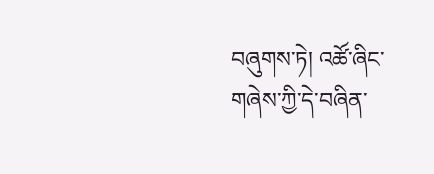བཞུགས་ཏེ། འཚོ་ཞིང་གཞེས་ཀྱི་དེ་བཞིན་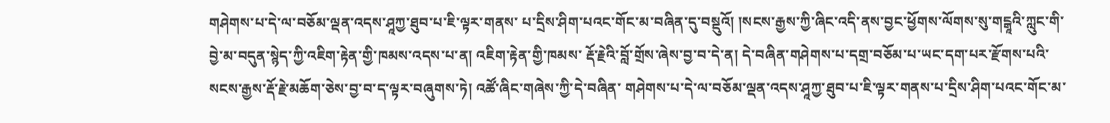གཤེགས་པ་དེ་ལ་བཅོམ་ལྡན་འདས་ཤཱཀྱ་ཐུབ་པ་ཇི་ལྟར་གནས་ པ་དྲིས་ཤིག་པའང་གོང་མ་བཞིན་དུ་བསྡུའོ། །སངས་རྒྱས་ཀྱི་ཞིང་འདི་ནས་བྱང་ཕྱོགས་ལོགས་སུ་གངྒཱའི་ཀླུང་གི་བྱེ་མ་བདུན་སྙེད་ཀྱི་འཇིག་རྟེན་གྱི་ཁམས་འདས་པ་ན། འཇིག་རྟེན་གྱི་ཁམས་ རྡོ་རྗེའི་བློ་གྲོས་ཞེས་བྱ་བ་དེ་ན། དེ་བཞིན་གཤེགས་པ་དགྲ་བཅོམ་པ་ཡང་དག་པར་རྫོགས་པའི་སངས་རྒྱས་རྡོ་རྗེ་མཆོག་ཅེས་བྱ་བ་ད་ལྟར་བཞུགས་ཏེ། འཚོ་ཞིང་གཞེས་ཀྱི་དེ་བཞིན་ གཤེགས་པ་དེ་ལ་བཅོམ་ལྡན་འདས་ཤཱཀྱ་ཐུབ་པ་ཇི་ལྟར་གནས་པ་དྲིས་ཤིག་པའང་གོང་མ་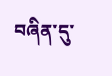བཞིན་དུ་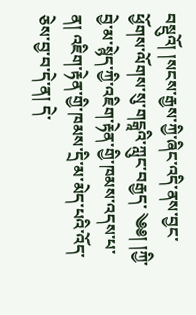བསྡུའོ། །སངས་རྒྱས་ཀྱི་ཞིང་འདི་ནས་བྱང་ཕྱོགས་ལོགས་སུ་གངྒཱའི་ཀླུང་བརྒྱད་ ༄༅། །ཀྱི་བྱེ་མ་སྙེད་ཀྱི་འཇིག་རྟེན་གྱི་ཁམས་འདས་པ་ན། འཇིག་རྟེན་གྱི་ཁམས་དྲི་མ་མེད་པའི་འོད་ཅེས་བྱ་བ་དེ་ན། དེ་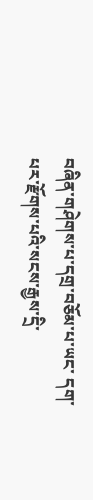བཞིན་གཤེགས་པ་དགྲ་བཅོམ་པ་ཡང་ དག་པར་རྫོགས་པའི་སངས་རྒྱས་དྲི་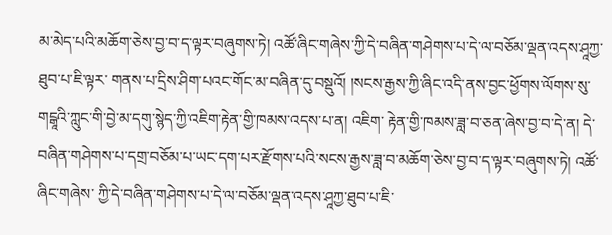མ་མེད་པའི་མཆོག་ཅེས་བྱ་བ་ད་ལྟར་བཞུགས་ཏེ། འཚོ་ཞིང་གཞེས་ཀྱི་དེ་བཞིན་གཤེགས་པ་དེ་ལ་བཅོམ་ལྡན་འདས་ཤཱཀྱ་ཐུབ་པ་ཇི་ལྟར་ གནས་པ་དྲིས་ཤིག་པའང་གོང་མ་བཞིན་དུ་བསྡུའོ། །སངས་རྒྱས་ཀྱི་ཞིང་འདི་ནས་བྱང་ཕྱོགས་ལོགས་སུ་གངྒཱའི་ཀླུང་གི་བྱེ་མ་དགུ་སྙེད་ཀྱི་འཇིག་རྟེན་གྱི་ཁམས་འདས་པ་ན། འཇིག་ རྟེན་གྱི་ཁམས་ཟླ་བ་ཅན་ཞེས་བྱ་བ་དེ་ན། དེ་བཞིན་གཤེགས་པ་དགྲ་བཅོམ་པ་ཡང་དག་པར་རྫོགས་པའི་སངས་རྒྱས་ཟླ་བ་མཆོག་ཅེས་བྱ་བ་ད་ལྟར་བཞུགས་ཏེ། འཚོ་ཞིང་གཞེས་ ཀྱི་དེ་བཞིན་གཤེགས་པ་དེ་ལ་བཅོམ་ལྡན་འདས་ཤཱཀྱ་ཐུབ་པ་ཇི་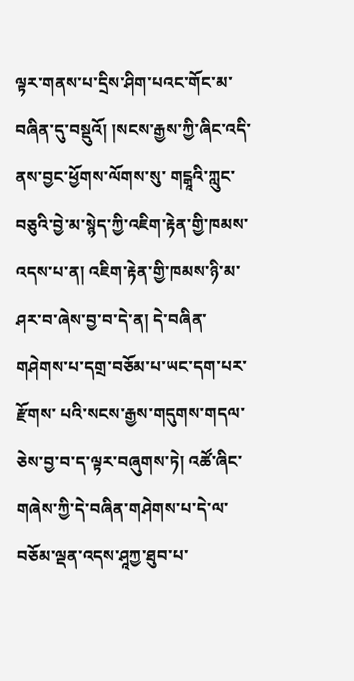ལྟར་གནས་པ་དྲིས་ཤིག་པའང་གོང་མ་བཞིན་དུ་བསྡུའོ། །སངས་རྒྱས་ཀྱི་ཞིང་འདི་ནས་བྱང་ཕྱོགས་ལོགས་སུ་ གངྒཱའི་ཀླུང་བཅུའི་བྱེ་མ་སྙེད་ཀྱི་འཇིག་རྟེན་གྱི་ཁམས་འདས་པ་ན། འཇིག་རྟེན་གྱི་ཁམས་ཉི་མ་ཤར་བ་ཞེས་བྱ་བ་དེ་ན། དེ་བཞིན་གཤེགས་པ་དགྲ་བཅོམ་པ་ཡང་དག་པར་རྫོགས་ པའི་སངས་རྒྱས་གདུགས་གདལ་ཅེས་བྱ་བ་ད་ལྟར་བཞུགས་ཏེ། འཚོ་ཞིང་གཞེས་ཀྱི་དེ་བཞིན་གཤེགས་པ་དེ་ལ་བཅོམ་ལྡན་འདས་ཤཱཀྱ་ཐུབ་པ་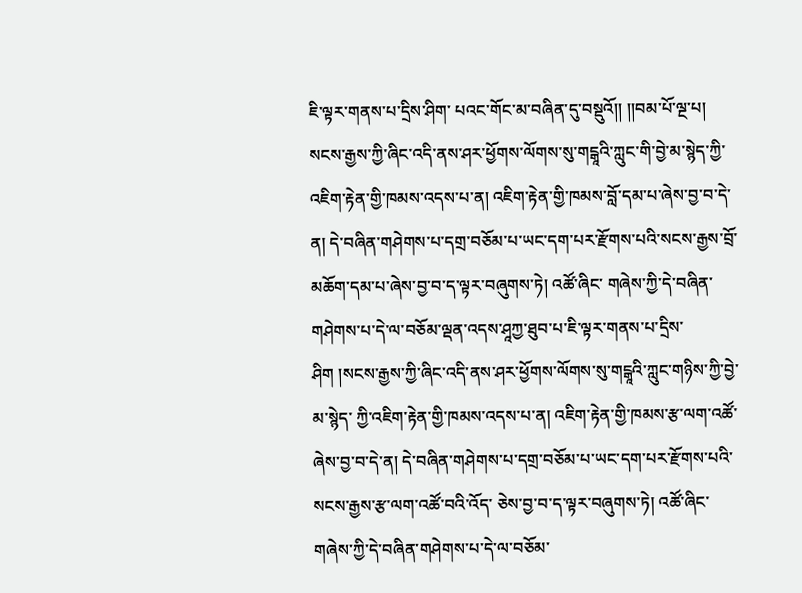ཇི་ལྟར་གནས་པ་དྲིས་ཤིག་ པའང་གོང་མ་བཞིན་དུ་བསྡུའོ།། །།བམ་པོ་ལྔ་པ། སངས་རྒྱས་ཀྱི་ཞིང་འདི་ནས་ཤར་ཕྱོགས་ལོགས་སུ་གངྒཱའི་ཀླུང་གི་བྱེ་མ་སྙེད་ཀྱི་འཇིག་རྟེན་གྱི་ཁམས་འདས་པ་ན། འཇིག་རྟེན་གྱི་ཁམས་བློ་དམ་པ་ཞེས་བྱ་བ་དེ་ན། དེ་བཞིན་གཤེགས་པ་དགྲ་བཅོམ་པ་ཡང་དག་པར་རྫོགས་པའི་སངས་རྒྱས་བྲོ་མཆོག་དམ་པ་ཞེས་བྱ་བ་ད་ལྟར་བཞུགས་ཏེ། འཚོ་ཞིང་ གཞེས་ཀྱི་དེ་བཞིན་གཤེགས་པ་དེ་ལ་བཅོམ་ལྡན་འདས་ཤཱཀྱ་ཐུབ་པ་ཇི་ལྟར་གནས་པ་དྲིས་ཤིག །སངས་རྒྱས་ཀྱི་ཞིང་འདི་ནས་ཤར་ཕྱོགས་ལོགས་སུ་གངྒཱའི་ཀླུང་གཉིས་ཀྱི་བྱེ་མ་སྙེད་ ཀྱི་འཇིག་རྟེན་གྱི་ཁམས་འདས་པ་ན། འཇིག་རྟེན་གྱི་ཁམས་རྩ་ལག་འཚོ་ཞེས་བྱ་བ་དེ་ན། དེ་བཞིན་གཤེགས་པ་དགྲ་བཅོམ་པ་ཡང་དག་པར་རྫོགས་པའི་སངས་རྒྱས་རྩ་ལག་འཚོ་བའི་འོད་ ཅེས་བྱ་བ་ད་ལྟར་བཞུགས་ཏེ། འཚོ་ཞིང་གཞེས་ཀྱི་དེ་བཞིན་གཤེགས་པ་དེ་ལ་བཅོམ་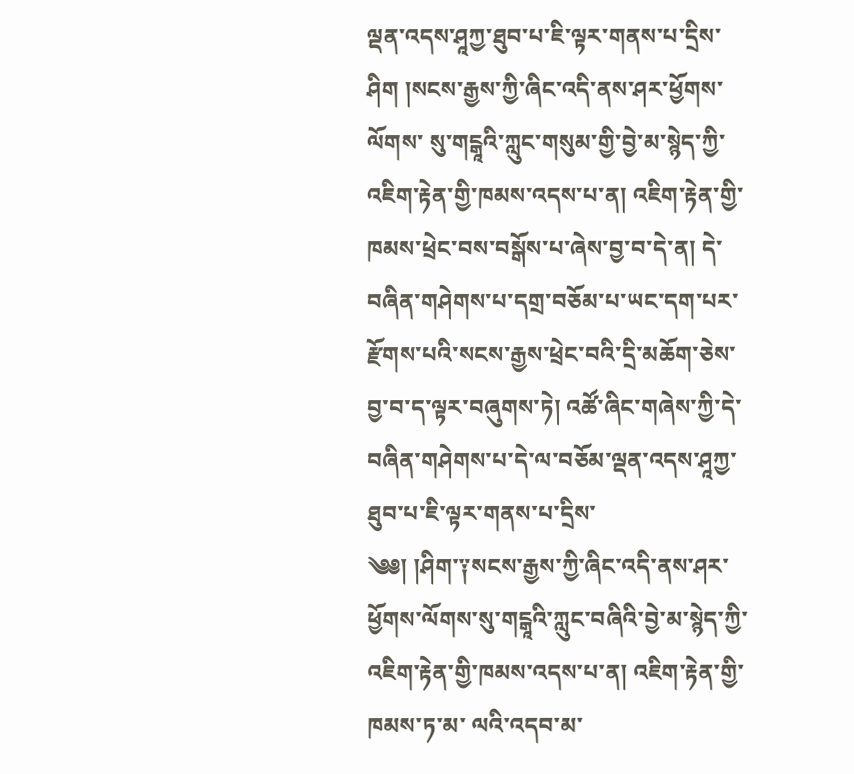ལྡན་འདས་ཤཱཀྱ་ཐུབ་པ་ཇི་ལྟར་གནས་པ་དྲིས་ཤིག །སངས་རྒྱས་ཀྱི་ཞིང་འདི་ནས་ཤར་ཕྱོགས་ལོགས་ སུ་གངྒཱའི་ཀླུང་གསུམ་གྱི་བྱེ་མ་སྙེད་ཀྱི་འཇིག་རྟེན་གྱི་ཁམས་འདས་པ་ན། འཇིག་རྟེན་གྱི་ཁམས་ཕྲེང་བས་བསྒོས་པ་ཞེས་བྱ་བ་དེ་ན། དེ་བཞིན་གཤེགས་པ་དགྲ་བཅོམ་པ་ཡང་དག་པར་ རྫོགས་པའི་སངས་རྒྱས་ཕྲེང་བའི་དྲི་མཆོག་ཅེས་བྱ་བ་ད་ལྟར་བཞུགས་ཏེ། འཚོ་ཞིང་གཞེས་ཀྱི་དེ་བཞིན་གཤེགས་པ་དེ་ལ་བཅོམ་ལྡན་འདས་ཤཱཀྱ་ཐུབ་པ་ཇི་ལྟར་གནས་པ་དྲིས་ ༄༅། །ཤིག་༑སངས་རྒྱས་ཀྱི་ཞིང་འདི་ནས་ཤར་ཕྱོགས་ལོགས་སུ་གངྒཱའི་ཀླུང་བཞིའི་བྱེ་མ་སྙེད་ཀྱི་འཇིག་རྟེན་གྱི་ཁམས་འདས་པ་ན། འཇིག་རྟེན་གྱི་ཁམས་ཏ་མ་ ལའི་འདབ་མ་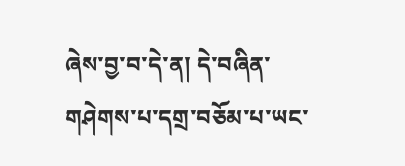ཞེས་བྱ་བ་དེ་ན། དེ་བཞིན་གཤེགས་པ་དགྲ་བཅོམ་པ་ཡང་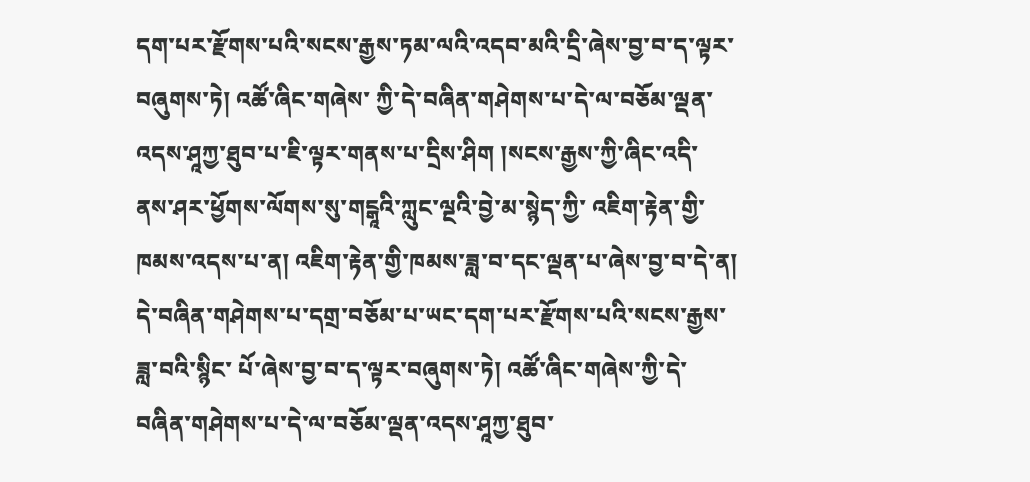དག་པར་རྫོགས་པའི་སངས་རྒྱས་ཏམ་ལའི་འདབ་མའི་དྲི་ཞེས་བྱ་བ་ད་ལྟར་བཞུགས་ཏེ། འཚོ་ཞིང་གཞེས་ ཀྱི་དེ་བཞིན་གཤེགས་པ་དེ་ལ་བཅོམ་ལྡན་འདས་ཤཱཀྱ་ཐུབ་པ་ཇི་ལྟར་གནས་པ་དྲིས་ཤིག །སངས་རྒྱས་ཀྱི་ཞིང་འདི་ནས་ཤར་ཕྱོགས་ལོགས་སུ་གངྒཱའི་ཀླུང་ལྔའི་བྱེ་མ་སྙེད་ཀྱི་ འཇིག་རྟེན་གྱི་ཁམས་འདས་པ་ན། འཇིག་རྟེན་གྱི་ཁམས་ཟླ་བ་དང་ལྡན་པ་ཞེས་བྱ་བ་དེ་ན། དེ་བཞིན་གཤེགས་པ་དགྲ་བཅོམ་པ་ཡང་དག་པར་རྫོགས་པའི་སངས་རྒྱས་ཟླ་བའི་སྙིང་ པོ་ཞེས་བྱ་བ་ད་ལྟར་བཞུགས་ཏེ། འཚོ་ཞིང་གཞེས་ཀྱི་དེ་བཞིན་གཤེགས་པ་དེ་ལ་བཅོམ་ལྡན་འདས་ཤཱཀྱ་ཐུབ་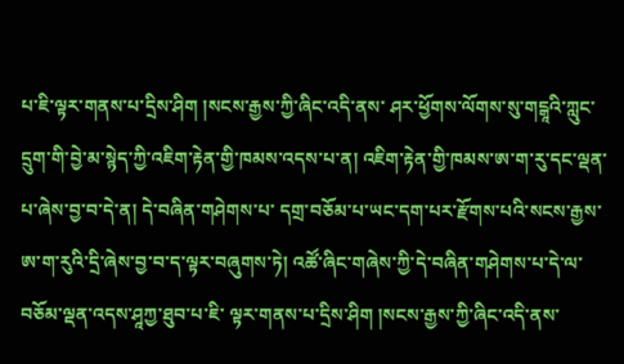པ་ཇི་ལྟར་གནས་པ་དྲིས་ཤིག །སངས་རྒྱས་ཀྱི་ཞིང་འདི་ནས་ ཤར་ཕྱོགས་ལོགས་སུ་གངྒཱའི་ཀླུང་དྲུག་གི་བྱེ་མ་སྙེད་ཀྱི་འཇིག་རྟེན་གྱི་ཁམས་འདས་པ་ན། འཇིག་རྟེན་གྱི་ཁམས་ཨ་ག་རུ་དང་ལྡན་པ་ཞེས་བྱ་བ་དེ་ན། དེ་བཞིན་གཤེགས་པ་ དགྲ་བཅོམ་པ་ཡང་དག་པར་རྫོགས་པའི་སངས་རྒྱས་ཨ་ག་རུའི་དྲི་ཞེས་བྱ་བ་ད་ལྟར་བཞུགས་ཏེ། འཚོ་ཞིང་གཞེས་ཀྱི་དེ་བཞིན་གཤེགས་པ་དེ་ལ་བཅོམ་ལྡན་འདས་ཤཱཀྱ་ཐུབ་པ་ཇི་ ལྟར་གནས་པ་དྲིས་ཤིག །སངས་རྒྱས་ཀྱི་ཞིང་འདི་ནས་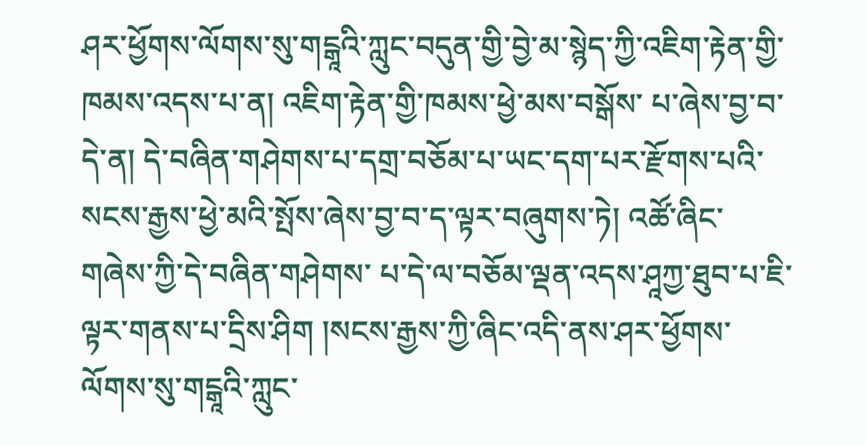ཤར་ཕྱོགས་ལོགས་སུ་གངྒཱའི་ཀླུང་བདུན་གྱི་བྱེ་མ་སྙེད་ཀྱི་འཇིག་རྟེན་གྱི་ཁམས་འདས་པ་ན། འཇིག་རྟེན་གྱི་ཁམས་ཕྱེ་མས་བསྒོས་ པ་ཞེས་བྱ་བ་དེ་ན། དེ་བཞིན་གཤེགས་པ་དགྲ་བཅོམ་པ་ཡང་དག་པར་རྫོགས་པའི་སངས་རྒྱས་ཕྱེ་མའི་སྤོས་ཞེས་བྱ་བ་ད་ལྟར་བཞུགས་ཏེ། འཚོ་ཞིང་གཞེས་ཀྱི་དེ་བཞིན་གཤེགས་ པ་དེ་ལ་བཅོམ་ལྡན་འདས་ཤཱཀྱ་ཐུབ་པ་ཇི་ལྟར་གནས་པ་དྲིས་ཤིག །སངས་རྒྱས་ཀྱི་ཞིང་འདི་ནས་ཤར་ཕྱོགས་ལོགས་སུ་གངྒཱའི་ཀླུང་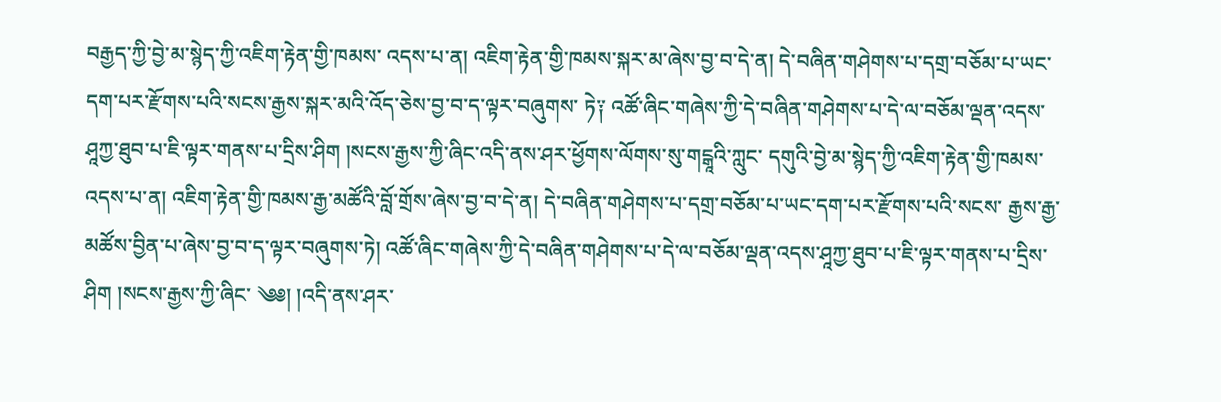བརྒྱད་ཀྱི་བྱེ་མ་སྙེད་ཀྱི་འཇིག་རྟེན་གྱི་ཁམས་ འདས་པ་ན། འཇིག་རྟེན་གྱི་ཁམས་སྐར་མ་ཞེས་བྱ་བ་དེ་ན། དེ་བཞིན་གཤེགས་པ་དགྲ་བཅོམ་པ་ཡང་དག་པར་རྫོགས་པའི་སངས་རྒྱས་སྐར་མའི་འོད་ཅེས་བྱ་བ་ད་ལྟར་བཞུགས་ ཏེ༑ འཚོ་ཞིང་གཞེས་ཀྱི་དེ་བཞིན་གཤེགས་པ་དེ་ལ་བཅོམ་ལྡན་འདས་ཤཱཀྱ་ཐུབ་པ་ཇི་ལྟར་གནས་པ་དྲིས་ཤིག །སངས་རྒྱས་ཀྱི་ཞིང་འདི་ནས་ཤར་ཕྱོགས་ལོགས་སུ་གངྒཱའི་ཀླུང་ དགུའི་བྱེ་མ་སྙེད་ཀྱི་འཇིག་རྟེན་གྱི་ཁམས་འདས་པ་ན། འཇིག་རྟེན་གྱི་ཁམས་རྒྱ་མཚོའི་བློ་གྲོས་ཞེས་བྱ་བ་དེ་ན། དེ་བཞིན་གཤེགས་པ་དགྲ་བཅོམ་པ་ཡང་དག་པར་རྫོགས་པའི་སངས་ རྒྱས་རྒྱ་མཚོས་བྱིན་པ་ཞེས་བྱ་བ་ད་ལྟར་བཞུགས་ཏེ། འཚོ་ཞིང་གཞེས་ཀྱི་དེ་བཞིན་གཤེགས་པ་དེ་ལ་བཅོམ་ལྡན་འདས་ཤཱཀྱ་ཐུབ་པ་ཇི་ལྟར་གནས་པ་དྲིས་ཤིག །སངས་རྒྱས་ཀྱི་ཞིང་ ༄༅། །འདི་ནས་ཤར་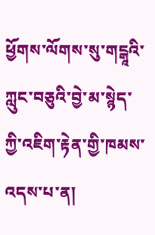ཕྱོགས་ལོགས་སུ་གངྒཱའི་ཀླུང་བཅུའི་བྱེ་མ་སྙེད་ཀྱི་འཇིག་རྟེན་གྱི་ཁམས་འདས་པ་ན།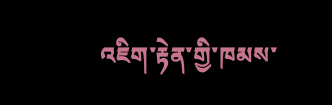འཇིག་རྟེན་གྱི་ཁམས་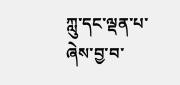ཀླུ་དང་ལྡན་པ་ཞེས་བྱ་བ་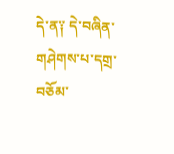དེ་ན༑ དེ་བཞིན་གཤེགས་པ་དགྲ་བཅོམ་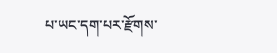པ་ཡང་དག་པར་རྫོགས་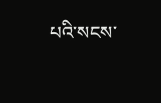པའི་སངས་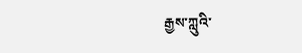རྒྱས་ཀླུའི་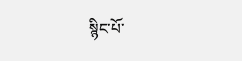སྙིང་པོ་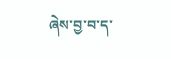ཞེས་བྱ་བ་ད་